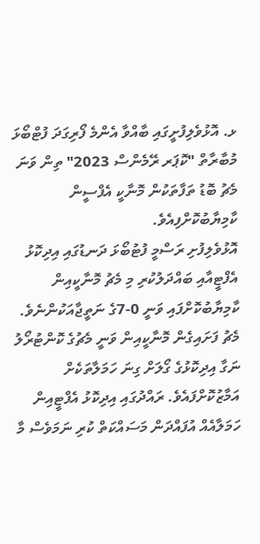ޅ. އޮޅުވެލިފުށީގައި ބާއްވާ އެންމެ ފޯރިގަދަ ފުޓްބޯޅަ މުބާރާތް "ކޮޕަރ ރޭމެންސް 2023" ތިން ވަނަ މެޗު ބޮޑު ތަފާތަކުން މޮނާކީ އެފްސީން ކާމިޔާބުކޮށްފިއެވެ.
އޮޅުވެލިފުށި ރަސްމީ ފުޓުބޯޅަ ދަނޑުގައި އިދިކޮޅު އެފްޓީއާއި ބައްދަލުކުރި މި މެޗު މޮނާކީއިން ކާމިޔާބުކޮށްފައި ވަނީ 0-7ގެ ނަތީޖާއަކުންނެވެ.
މެޗު ފަށައިގެން މޮނާކީއިން ވަނީ މެޗުގެ ކޮންޓުރޯލު ނަގާ އިދިކޮޅުގެ ގޯލަށް ގިނަ ހަމަލާތަކެށް އަމާޒުކޮށްފައެވެ. ރައްދުގައި އިދިކޮޅު އެފްޓީއިން ހަމަލާއެއް އުފައްދަން މަސައްކަތް ކުރި ނަމަވެސް މާ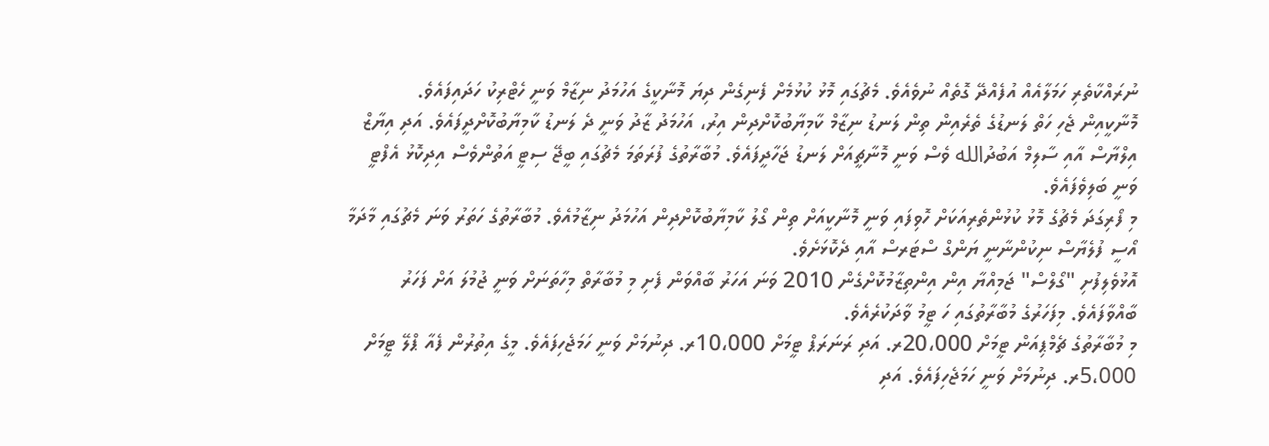ނުރައްކާތެރި ހަމަލާއެއް އުފެއްދޭ ގޮތެއް ނުވެއެވެ. މެޗުގައި މޮޅު ކުޅުމެށް ފެނިގެން ދިޔަ މޮނާކީގެ އަހުމަދު ނިޒާމް ވަނީ ހެޓްރިކު ހަދައިފައެވެ.
މޮނާކީއިން ޖެހި ހަތް ލަނޑުގެ ތެރެއިން ތިން ލަނޑު ނިޒާމް ކާމިޔާބުކޮށްދިން އިރު، އަހުމަދު ޒާދު ވަނީ ދެ ލަނޑު ކާމިޔާބުކޮށްދީފައެވެ. އަދި އިޔާޒް އިލްޔާސް އާއި ސާލިމް އަބުދުالله ވެސް ވަނީ މޮނާޗީއަށް ލަނޑު ޖަހާދީފައެވެ. މުބާރާތުގެ ފުރަތަމަ މެޗުގައި ބީޖޭ ސިޓީ އަތުންވެސް އިދިކޮޅު އެފްޓީ ވަނީ ބަލިވެފައެވެ.
މި ފޯރިގަދަ މެޗުގެ މޮޅު ކުޅުންތެރިއަކަށް ހޮވިފައި ވަނީ މޮނާކީއަށް ތިން ގޯލު ކާމިޔާބުކޮށްދިން އަހުމަދު ނިޒާމުއެވެ. މުބާރާތުގެ ހަތަރު ވަނަ މެޗުގައި މާދަމާ އޯސީ ފުލެޔާސް ނިކުންނާނީ ޔަންގް ސްޓަރސް އާއި ދެކޮޅަށެވެ.
އޮޅުވެލިފުށި "ގޯލްސް" ޖަމިއްޔާ އިން އިންތިޒާމުކޮށްގެން 2010 ވަނަ އަހަރު ބާއްވަން ފެށި މި މުބާރާތް މިހާތަނަށް ވަނީ ޖުމުލަ އަށް ފަހަރު ބާއްވާފައެވެ. މިފަހަރުގެ މުބާރާތުގައި ހަ ޓީމު ވާދަކުރެއެވެ.
މި މުބާރާތުގެ ޗެމްޕިއަން ޓީމަށް 20،000ރ. އަދި ރަނަރަޕް ޓީމަށް 10،000ރ. ދިނުމަށް ވަނީ ހަމަޖެހިފައެވެ. މީގެ އިތުރުން ފެއާ ޕްލޭ ޓީމަށް 5،000ރ. ދިނުމަށް ވަނީ ހަމަޖެހިފައެވެ. އަދި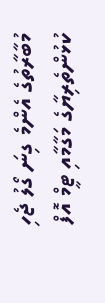މުބާރާތުގެ އެންމެ ގިނަ ގޯލު ޖެހި ކުޅުންތެރިޔާގެ މަގާމާއި ޓީމް އޮފް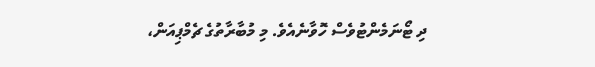ދި ޓޯނަމެންޓުވެސް ހޮވާނެއެވެ. މި މުބާރާތުގެ ޗެމްޕިއަން،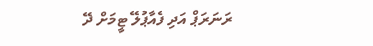ރަނަރަޕް އަދި ފެއާޕުލޭ ޓީމަށް ދޭ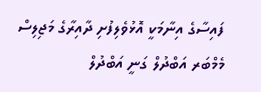ފައިސާގެ އިނާމަކީ އޮޅުވެލިފުށި ދާއިރާގެ މަޖިލިސް މެމްބަރ އަބްދުލް ގަނީ އަބްދުލް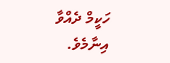ހަކީމް ދެއްވާ އިނާމެވެ.